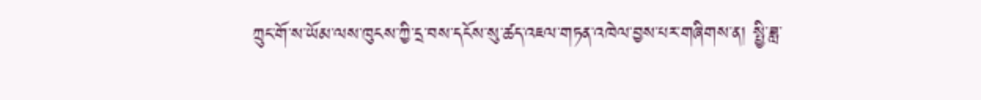ཀྲུང་གོ་ས་ཡོམ་ལས་ཁུངས་ཀྱི་དྲ་བས་དངོས་སུ་ཚད་འཇལ་གཏན་འཁེལ་བྱས་པར་གཞིགས་ན། སྤྱི་ཟླ་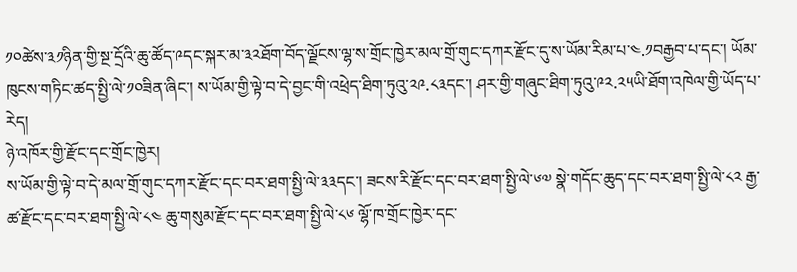༡༠ཚེས་༣༡ཉིན་གྱི་སྔ་དྲོའི་ཆུ་ཚོད་༩དང་སྐར་མ་༣༢ཐོག་བོད་ལྗོངས་ལྷ་ས་གྲོང་ཁྱེར་མལ་གྲོ་གུང་དཀར་རྫོང་དུ་ས་ཡོམ་རིམ་པ་༤.༡བརྒྱབ་པ་དང་། ཡོམ་ཁུངས་གཏིང་ཚད་སྤྱི་ལེ་༡༠ཟིན་ཞིང་། ས་ཡོམ་གྱི་ལྟེ་བ་དེ་བྱང་གི་འཕྲེད་ཐིག་ཏུའུ་༢༩.༨༣དང་། ཤར་གྱི་གཞུང་ཐིག་ཏུའུ་༩༢.༢༥ཡི་ཐོག་འཁེལ་གྱི་ཡོད་པ་རེད།
ཉེ་འཁོར་གྱི་རྫོང་དང་གྲོང་ཁྱེར།
ས་ཡོམ་གྱི་ལྟེ་བ་དེ་མལ་གྲོ་གུང་དཀར་རྫོང་དང་བར་ཐག་སྤྱི་ལེ་༣༣དང་། ཟངས་རི་རྫོང་དང་བར་ཐག་སྤྱི་ལེ་༦༧ སྣེ་གདོང་ཆུད་དང་བར་ཐག་སྤྱི་ལེ་༨༢ རྒྱ་ཚ་རྫོང་དང་བར་ཐག་སྤྱི་ལེ་༨༤ ཆུ་གསུམ་རྫོང་དང་བར་ཐག་སྤྱི་ལེ་༨༦ ལྷོ་ཁ་གྲོང་ཁྱེར་དང་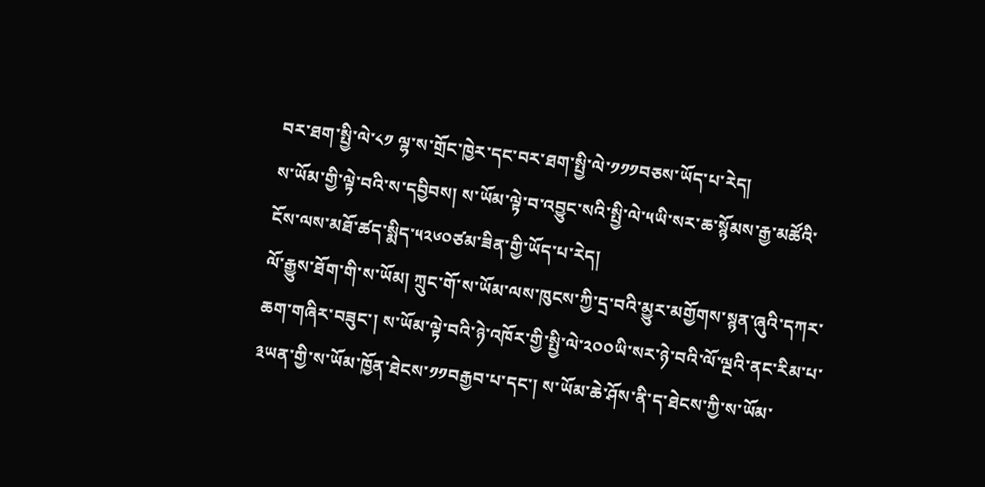བར་ཐག་སྤྱི་ལེ་༨༡ ལྷ་ས་གྲོང་ཁྱེར་དང་བར་ཐག་སྤྱི་ལེ་༡༡༡བཅས་ཡོད་པ་རེད།
ས་ཡོམ་གྱི་ལྟེ་བའི་ས་དབྱིབས། ས་ཡོམ་ལྟེ་བ་འབྱུང་སའི་སྤྱི་ལེ་༥ཡི་སར་ཆ་སྙོམས་རྒྱ་མཚོའི་ངོས་ལས་མཐོ་ཚད་སྨིད་༥༢༦༠ཙམ་ཟིན་གྱི་ཡོད་པ་རེད།
ལོ་རྒྱུས་ཐོག་གི་ས་ཡོམ། ཀྲུང་གོ་ས་ཡོམ་ལས་ཁུངས་ཀྱི་དྲ་བའི་མྱུར་མགྱོགས་སྙན་ཞུའི་དཀར་ཆག་གཞིར་བཟུང་། ས་ཡོམ་ལྟེ་བའི་ཉེ་འཁོར་གྱི་སྤྱི་ལེ་༢༠༠ཡི་སར་ཉེ་བའི་ལོ་ལྔའི་ནང་རིམ་པ་༣ཡན་གྱི་ས་ཡོམ་ཁྱོན་ཐེངས་༡༡བརྒྱབ་པ་དང་། ས་ཡོམ་ཆེ་ཤོས་ནི་ད་ཐེངས་ཀྱི་ས་ཡོམ་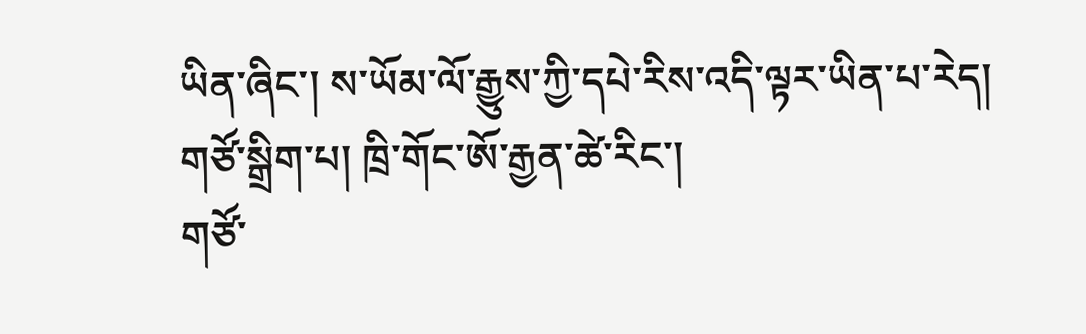ཡིན་ཞིང་། ས་ཡོམ་ལོ་རྒྱུས་ཀྱི་དཔེ་རིས་འདི་ལྟར་ཡིན་པ་རེད།
གཙོ་སྒྲིག་པ། ཁྲི་གོང་ཨོ་རྒྱན་ཚེ་རིང་།
གཙོ་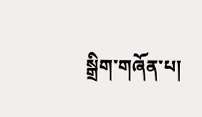སྒྲིག་གཞོན་པ།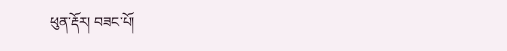ཕུན་རྡོར། བཟང་པོ།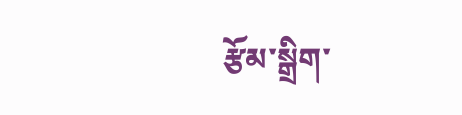རྩོམ་སྒྲིག་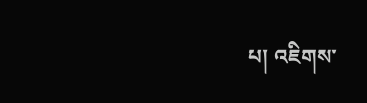པ། འཇིགས་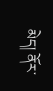མེད། ནོར་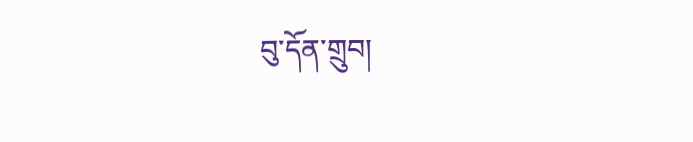བུ་དོན་གྲུབ།